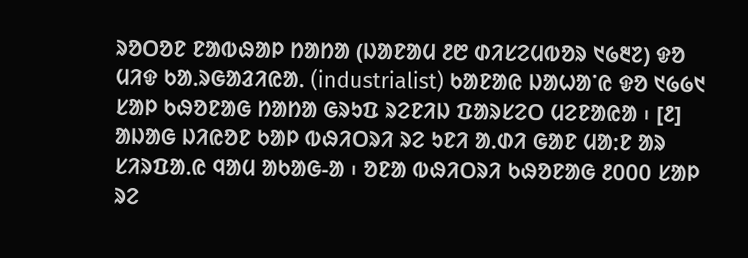ᱨᱚᱛᱚᱱ ᱱᱟᱵᱷᱟᱞ ᱴᱟᱴᱟ (ᱡᱟᱱᱟᱢ ᱒᱘ ᱰᱤᱥᱮᱢᱵᱚᱨ ᱑᱙᱓᱗) ᱫᱚ ᱢᱤᱫ ᱠᱟᱹᱨᱜᱟᱲᱤᱭᱟᱹ (industrialist) ᱠᱟᱱᱟᱭ ᱡᱟᱦᱟᱸᱭ ᱫᱚ ᱑᱙᱙᱑ ᱥᱟᱞ ᱠᱷᱚᱱᱟᱜ ᱴᱟᱴᱟ ᱜᱨᱩᱯ ᱨᱮᱱᱤᱡ ᱯᱟᱨᱥᱮᱛ ᱢᱮᱱᱟᱭᱟ ᱾ [᱒] ᱟᱡᱟᱜ ᱡᱤᱭᱚᱱ ᱠᱟᱞ ᱵᱷᱤᱛᱨᱤ ᱨᱮ ᱩᱱᱤ ᱟᱹᱰᱤ ᱜᱟᱱ ᱢᱟᱺᱱ ᱟᱨ ᱥᱤᱨᱯᱟᱹᱭ ᱧᱟᱢ ᱟᱠᱟᱜ-ᱟ ᱾ ᱚᱱᱟ ᱵᱷᱤᱛᱨᱤ ᱠᱷᱚᱱᱟᱜ ᱒᱐᱐᱐ ᱥᱟᱞ ᱨᱮ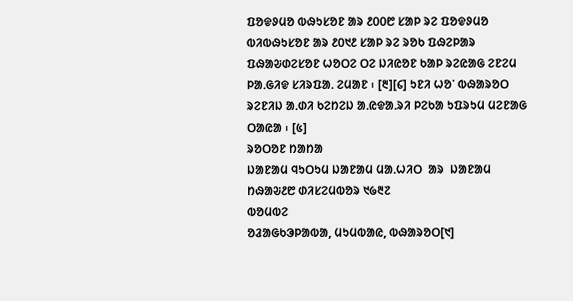ᱯᱚᱫᱽᱢᱚ ᱵᱷᱩᱥᱚᱱ ᱟᱨ ᱒᱐᱐᱘ ᱥᱟᱞ ᱨᱮ ᱯᱚᱫᱽᱢᱚ ᱵᱤᱵᱷᱩᱥᱚᱱ ᱟᱨ ᱒᱐᱑᱒ ᱥᱟᱞ ᱨᱮ ᱨᱚᱠ ᱯᱷᱮᱞᱟᱨ ᱯᱷᱟᱶᱰᱮᱥᱚᱱ ᱦᱚᱛᱮ ᱛᱮ ᱡᱤᱭᱚᱱ ᱠᱟᱞ ᱨᱮᱭᱟᱜ ᱮᱱᱮᱢ ᱞᱟᱹᱜᱤᱫ ᱥᱤᱨᱯᱟᱹ ᱮᱢᱟᱱ ᱾ [᱓][᱔] ᱩᱱᱤ ᱦᱚᱸ ᱵᱷᱟᱨᱚᱛ ᱨᱮᱱᱤᱡ ᱟᱹᱰᱤ ᱠᱮᱴᱮᱡ ᱟᱹᱭᱫᱟᱹᱨᱤ ᱞᱮᱠᱟ ᱩᱯᱨᱩᱢ ᱢᱮᱱᱟᱜ ᱛᱟᱭᱟ ᱾ [᱕]
ᱨᱚᱛᱚᱱ ᱴᱟᱴᱟ
ᱡᱟᱱᱟᱢ ᱧᱩᱛᱩᱢ ᱡᱟᱱᱟᱢ ᱢᱟᱹᱦᱤᱛ  ᱟᱨ  ᱡᱟᱱᱟᱢ ᱴᱷᱟᱶ᱒᱘ ᱰᱤᱥᱮᱢᱵᱚᱨ ᱑᱙᱓᱗
ᱵᱚᱢᱵᱮ
ᱚᱲᱟᱜᱠᱳᱞᱟᱵᱟ, ᱢᱩᱢᱵᱟᱭ, ᱵᱷᱟᱨᱚᱛ[᱑]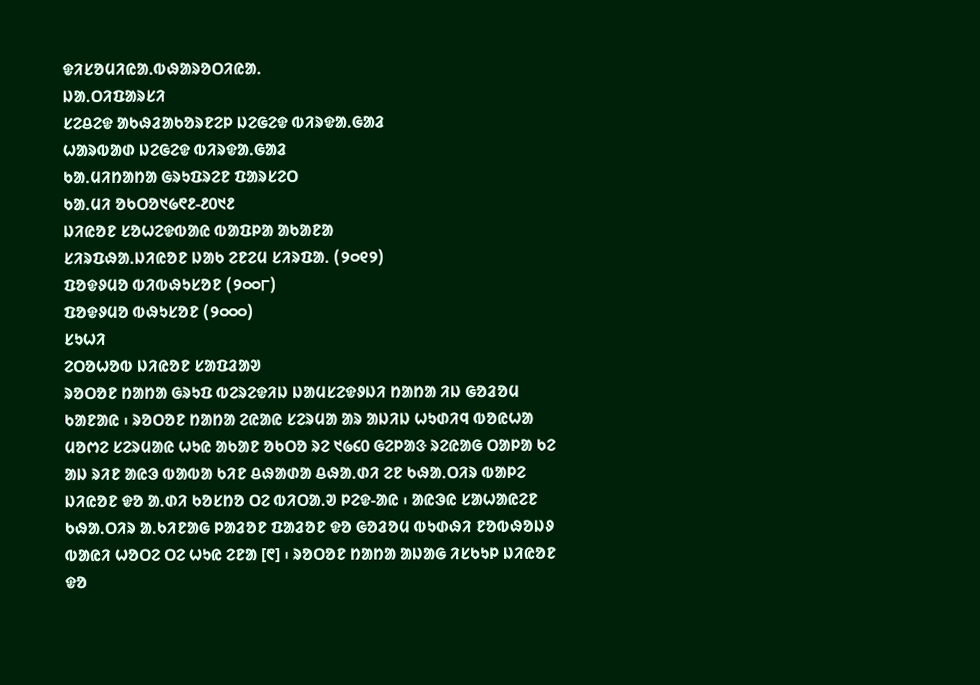ᱫᱤᱥᱚᱢᱤᱭᱟᱹᱵᱷᱟᱨᱚᱛᱤᱭᱟᱹ
ᱡᱟᱹᱛᱤᱯᱟᱨᱥᱤ
ᱥᱮᱪᱮᱫ ᱟᱠᱷᱲᱟᱠᱚᱨᱱᱮᱞ ᱡᱮᱜᱮᱫ ᱵᱤᱨᱫᱟᱹᱜᱟᱲ
ᱦᱟᱨᱵᱟᱰ ᱡᱮᱜᱮᱫ ᱵᱤᱨᱫᱟᱹᱜᱟᱲ
ᱠᱟᱹᱢᱤᱴᱟᱴᱟ ᱜᱨᱩᱯᱨᱮᱱ ᱯᱟᱨᱥᱮᱛ
ᱠᱟᱹᱢᱤ ᱚᱠᱛᱚ᱑᱙᱖᱒-᱒᱐᱑᱒
ᱡᱤᱭᱚᱱ ᱥᱚᱦᱮᱫᱵᱟᱭ ᱵᱟᱯᱞᱟ ᱟᱠᱟᱱᱟ
ᱥᱤᱨᱯᱷᱟᱹᱡᱤᱭᱚᱱ ᱡᱟᱠ ᱮᱱᱮᱢ ᱥᱤᱨᱯᱟᱹ (୨୦୧୨)
ᱯᱚᱫᱽᱢᱚ ᱵᱤᱵᱷᱩᱥᱚᱱ (୨୦୦୮)
ᱯᱚᱫᱽᱢᱚ ᱵᱷᱩᱥᱚᱱ (୨୦୦୦)
ᱥᱩᱦᱤ
ᱮᱛᱚᱦᱚᱵ ᱡᱤᱭᱚᱱ ᱥᱟᱯᱲᱟᱣ
ᱨᱚᱛᱚᱱ ᱴᱟᱴᱟ ᱜᱨᱩᱯ ᱵᱮᱨᱮᱫᱤᱡ ᱡᱟᱢᱥᱮᱫᱽᱡᱤ ᱴᱟᱴᱟ ᱤᱡ ᱜᱚᱲᱚᱢ ᱠᱟᱱᱟᱭ ᱾ ᱨᱚᱛᱚᱱ ᱴᱟᱴᱟ ᱮᱭᱟᱭ ᱥᱮᱨᱢᱟ ᱟᱨ ᱟᱡᱤᱡ ᱦᱩᱰᱤᱧ ᱵᱚᱭᱦᱟ ᱢᱚᱬᱮ ᱥᱮᱨᱢᱟᱭ ᱦᱩᱭ ᱟᱠᱟᱱ ᱚᱠᱛᱚ ᱨᱮ ᱑᱙᱔᱐ ᱜᱮᱞᱟᱝ ᱨᱮᱭᱟᱜ ᱛᱟᱞᱟ ᱠᱮ ᱟᱡ ᱨᱤᱱ ᱟᱭᱳ ᱵᱟᱵᱟ ᱠᱤᱱ ᱪᱷᱟᱰᱟ ᱪᱷᱟᱹᱰᱤ ᱮᱱ ᱠᱷᱟᱹᱛᱤᱨ ᱵᱟᱞᱮ ᱡᱤᱭᱚᱱ ᱫᱚ ᱟᱹᱰᱤ ᱠᱚᱥᱴᱚ ᱛᱮ ᱵᱤᱛᱟᱹᱣ ᱞᱮᱫ-ᱟᱭ ᱾ ᱟᱭᱳᱭ ᱥᱟᱦᱟᱭᱮᱱ ᱠᱷᱟᱹᱛᱤᱨ ᱟᱹᱠᱤᱱᱟᱜ ᱞᱟᱲᱚᱱ ᱯᱟᱲᱚᱱ ᱫᱚ ᱜᱚᱲᱚᱢ ᱵᱩᱰᱷᱤ ᱱᱚᱵᱷᱚᱡᱽ ᱵᱟᱭᱤ ᱦᱚᱛᱮ ᱛᱮ ᱦᱩᱭ ᱮᱱᱟ [᱖] ᱾ ᱨᱚᱛᱚᱱ ᱴᱟᱴᱟ ᱟᱡᱟᱜ ᱤᱥᱠᱩᱞ ᱡᱤᱭᱚᱱ ᱫᱚ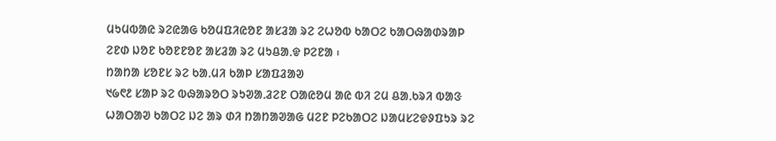ᱢᱩᱢᱵᱟᱭ ᱨᱮᱭᱟᱜ ᱠᱚᱢᱯᱤᱭᱚᱱ ᱟᱥᱲᱟ ᱨᱮ ᱮᱦᱚᱵ ᱠᱟᱛᱮ ᱠᱟᱛᱷᱟᱰᱨᱟᱞ ᱮᱱᱰ ᱡᱚᱱ ᱠᱚᱱᱱᱚᱱ ᱟᱥᱲᱟ ᱨᱮ ᱢᱩᱪᱟᱹᱫ ᱞᱮᱱᱟ ᱾
ᱴᱟᱴᱟ ᱥᱚᱱᱥ ᱨᱮ ᱠᱟᱹᱢᱤ ᱠᱟᱞ ᱥᱟᱯᱲᱟᱣ
᱑᱙᱖᱒ ᱥᱟᱞ ᱨᱮ ᱵᱷᱟᱨᱚᱛ ᱨᱩᱣᱟᱹᱲᱮᱱ ᱛᱟᱭᱚᱢ ᱟᱭ ᱵᱤ ᱮᱢ ᱪᱟᱹᱠᱨᱤ ᱵᱟᱝ ᱦᱟᱛᱟᱣ ᱠᱟᱛᱮ ᱡᱮ ᱟᱨ ᱰᱤ ᱴᱟᱴᱟᱣᱟᱜ ᱢᱮᱱ ᱞᱮᱠᱟᱛᱮ ᱡᱟᱢᱥᱮᱫᱽᱯᱩᱨ ᱨᱮ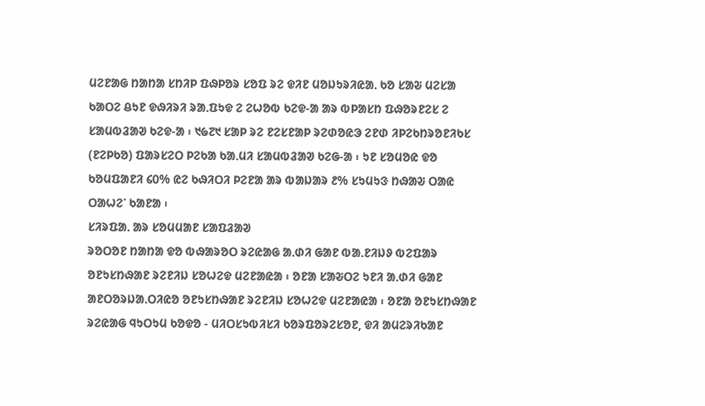ᱢᱮᱱᱟᱜ ᱴᱟᱴᱟ ᱥᱴᱤᱞ ᱯᱷᱞᱚᱨ ᱥᱚᱯ ᱨᱮ ᱫᱤᱱ ᱢᱚᱡᱩᱨᱤᱭᱟᱹ ᱠᱚ ᱥᱟᱶ ᱢᱮᱥᱟ ᱠᱟᱛᱮ ᱪᱩᱱ ᱫᱷᱤᱨᱤ ᱨᱟᱹᱯᱩᱫ ᱮ ᱮᱦᱚᱵ ᱠᱮᱫ-ᱟ ᱟᱨ ᱵᱞᱟᱥᱴ ᱯᱷᱚᱨᱱᱮᱥ ᱮ ᱥᱟᱢᱵᱲᱟᱣ ᱠᱮᱫ-ᱟ ᱾ ᱑᱙᱗᱑ ᱥᱟᱞ ᱨᱮ ᱱᱮᱥᱱᱟᱞ ᱨᱮᱰᱚᱭᱳ ᱮᱱᱰ ᱤᱞᱮᱠᱴᱨᱚᱱᱤᱠᱥ (ᱱᱮᱞᱠᱚ) ᱯᱟᱨᱥᱮᱛ ᱞᱮᱠᱟ ᱠᱟᱹᱢᱤ ᱥᱟᱢᱵᱲᱟᱣ ᱠᱮᱜ-ᱟ ᱾ ᱩᱱ ᱥᱚᱢᱚᱭ ᱫᱚ ᱠᱚᱢᱯᱟᱱᱤ ᱔᱐% ᱭᱮ ᱠᱷᱤᱛᱤ ᱞᱮᱱᱟ ᱟᱨ ᱵᱟᱡᱟᱨ ᱒% ᱥᱩᱢᱩᱝ ᱴᱷᱟᱶ ᱛᱟᱭ ᱛᱟᱦᱮᱸ ᱠᱟᱱᱟ ᱾
ᱥᱤᱨᱯᱟᱹ ᱟᱨ ᱥᱚᱢᱢᱟᱱ ᱥᱟᱯᱲᱟᱣ
ᱨᱚᱛᱚᱱ ᱴᱟᱴᱟ ᱫᱚ ᱵᱷᱟᱨᱚᱛ ᱨᱮᱭᱟᱜ ᱟᱹᱰᱤ ᱜᱟᱱ ᱵᱟᱹᱱᱤᱡᱽ ᱵᱮᱯᱟᱨ ᱚᱱᱩᱥᱴᱷᱟᱱ ᱨᱮᱱᱤᱡ ᱥᱚᱦᱮᱫ ᱢᱮᱱᱟᱭᱟ ᱾ ᱚᱱᱟ ᱥᱟᱶᱛᱮ ᱩᱱᱤ ᱟᱹᱰᱤ ᱜᱟᱱ ᱟᱱᱛᱚᱨᱡᱟᱹᱛᱤᱭᱚ ᱚᱱᱩᱥᱴᱷᱟᱱ ᱨᱮᱱᱤᱡ ᱥᱚᱦᱮᱫ ᱢᱮᱱᱟᱭᱟ ᱾ ᱚᱱᱟ ᱚᱱᱩᱥᱴᱷᱟᱱ ᱨᱮᱭᱟᱜ ᱧᱩᱛᱩᱢ ᱠᱚᱫᱚ - ᱢᱤᱛᱥᱩᱵᱤᱥᱤ ᱠᱚᱨᱯᱚᱨᱮᱥᱚᱱ, ᱫᱤ ᱟᱢᱮᱨᱤᱠᱟᱱ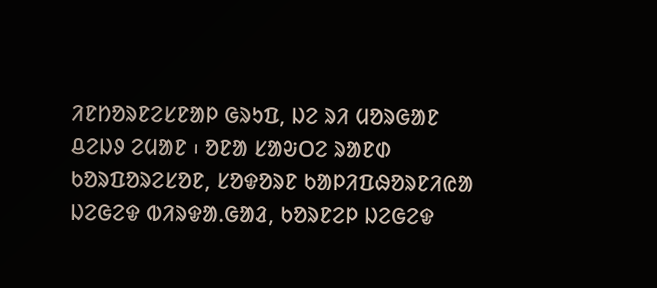ᱤᱱᱴᱚᱨᱱᱮᱥᱱᱟᱞ ᱜᱨᱩᱯ, ᱡᱮ ᱨᱤ ᱢᱚᱨᱜᱟᱱ ᱪᱮᱡᱽ ᱮᱢᱟᱱ ᱾ ᱚᱱᱟ ᱥᱟᱶᱛᱮ ᱨᱟᱱᱰ ᱠᱚᱨᱯᱚᱨᱮᱥᱚᱱ, ᱥᱚᱫᱚᱨᱱ ᱠᱟᱞᱤᱯᱷᱚᱨᱱᱤᱭᱟ ᱡᱮᱜᱮᱫ ᱵᱤᱨᱫᱟᱹᱜᱟᱲ, ᱠᱚᱨᱱᱮᱞ ᱡᱮᱜᱮᱫ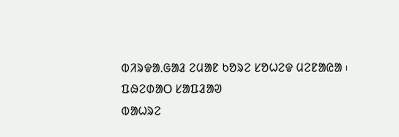ᱵᱤᱨᱫᱟᱹᱜᱟᱲ ᱮᱢᱟᱱ ᱠᱚᱨᱮ ᱥᱚᱦᱮᱫ ᱢᱮᱱᱟᱭᱟ ᱾
ᱯᱷᱮᱰᱟᱛ ᱥᱟᱯᱲᱟᱣ
ᱵᱟᱦᱨᱮ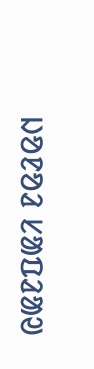ᱡᱚᱱᱚᱲ ᱥᱟᱯᱲᱟᱣ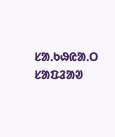ᱥᱟᱹᱠᱷᱭᱟᱹᱛ ᱥᱟᱯᱲᱟᱣ